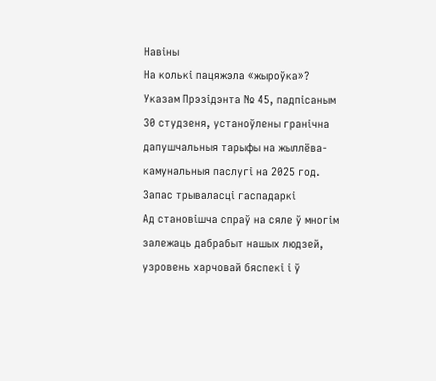Навiны
На колькі пацяжэла «жыроўка»?
Указам Прэзідэнта № 45, падпісаным 30 студзеня, устаноўлены гранічна дапушчальныя тарыфы на жыллёва-камунальныя паслугі на 2025 год.
Запас трываласці гаспадаркі
Ад становішча спраў на сяле ў многім залежаць дабрабыт нашых людзей, узровень харчовай бяспекі і ў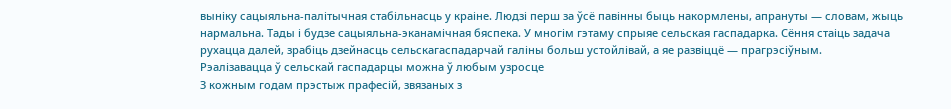выніку сацыяльна-палітычная стабільнасць у краіне. Людзі перш за ўсё павінны быць накормлены, апрануты — словам, жыць нармальна. Тады і будзе сацыяльна-эканамічная бяспека. У многім гэтаму спрыяе сельская гаспадарка. Сёння стаіць задача рухацца далей, зрабіць дзейнасць сельскагаспадарчай галіны больш устойлівай, а яе развіццё — прагрэсіўным.
Рэалізавацца ў сельскай гаспадарцы можна ў любым узросце
З кожным годам прэстыж прафесій, звязаных з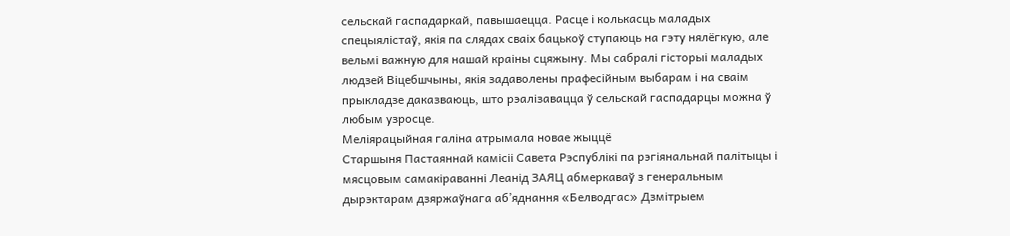сельскай гаспадаркай, павышаецца. Расце і колькасць маладых спецыялістаў, якія па слядах сваіх бацькоў ступаюць на гэту нялёгкую, але вельмі важную для нашай краіны сцяжыну. Мы сабралі гісторыі маладых людзей Віцебшчыны, якія задаволены прафесійным выбарам і на сваім прыкладзе даказваюць, што рэалізавацца ў сельскай гаспадарцы можна ў любым узросце.
Меліярацыйная галіна атрымала новае жыццё
Старшыня Пастаяннай камісіі Савета Рэспублікі па рэгіянальнай палітыцы і мясцовым самакіраванні Леанід ЗАЯЦ абмеркаваў з генеральным дырэктарам дзяржаўнага аб’яднання «Белводгас» Дзмітрыем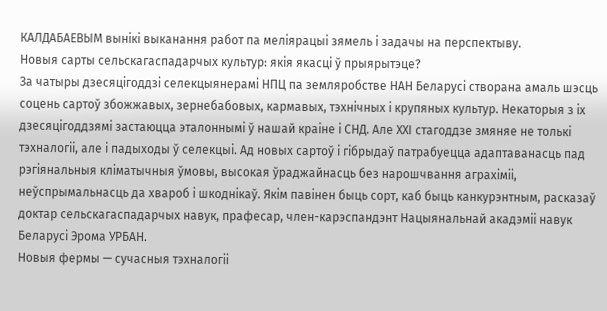КАЛДАБАЕВЫМ вынікі выканання работ па меліярацыі зямель і задачы на перспектыву.
Новыя сарты сельскагаспадарчых культур: якія якасці ў прыярытэце?
За чатыры дзесяцігоддзі селекцыянерамі НПЦ па земляробстве НАН Беларусі створана амаль шэсць соцень сартоў збожжавых, зернебабовых, кармавых, тэхнічных і крупяных культур. Некаторыя з іх дзесяцігоддзямі застаюцца эталоннымі ў нашай краіне і СНД. Але XXІ стагоддзе змяняе не толькі тэхналогіі, але і падыходы ў селекцыі. Ад новых сартоў і гібрыдаў патрабуецца адаптаванасць пад рэгіянальныя кліматычныя ўмовы, высокая ўраджайнасць без нарошчвання аграхіміі, неўспрымальнасць да хвароб і шкоднікаў. Якім павінен быць сорт, каб быць канкурэнтным, расказаў доктар сельскагаспадарчых навук, прафесар, член-карэспандэнт Нацыянальнай акадэміі навук Беларусі Эрома УРБАН.
Новыя фермы — сучасныя тэхналогіі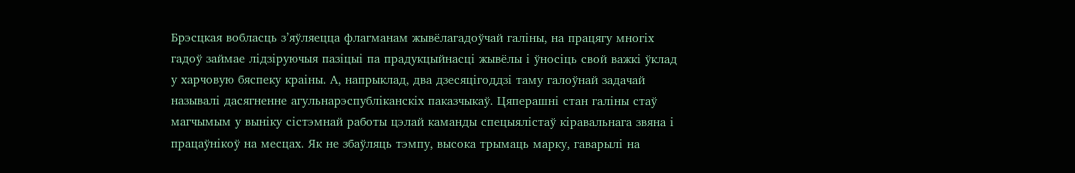Брэсцкая вобласць з’яўляецца флагманам жывёлагадоўчай галіны, на працягу многіх гадоў займае лідзіруючыя пазіцыі па прадукцыйнасці жывёлы і ўносіць свой важкі ўклад у харчовую бяспеку краіны. А, напрыклад, два дзесяцігоддзі таму галоўнай задачай называлі дасягненне агульнарэспубліканскіх паказчыкаў. Цяперашні стан галіны стаў магчымым у выніку сістэмнай работы цэлай каманды спецыялістаў кіравальнага звяна і працаўнікоў на месцах. Як не збаўляць тэмпу, высока трымаць марку, гаварылі на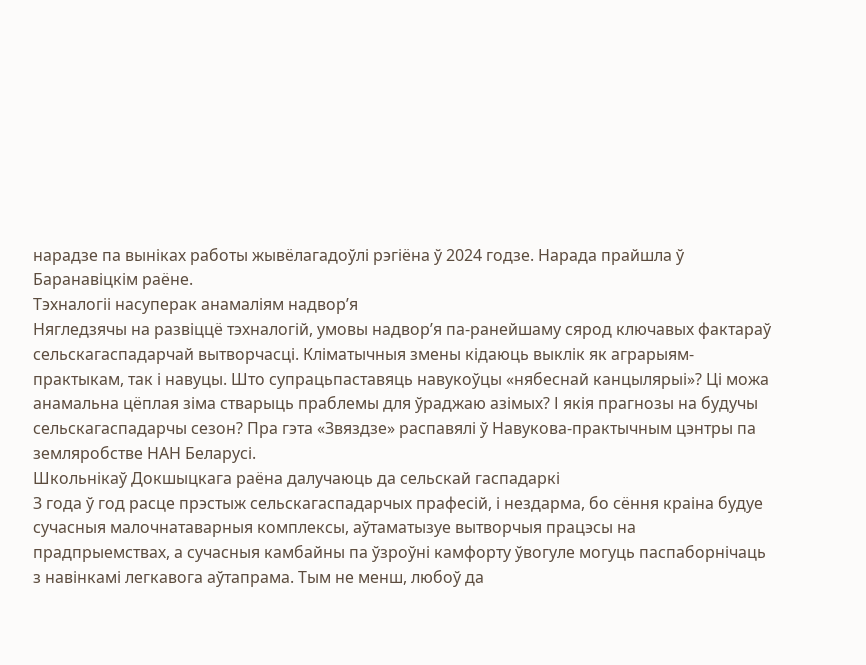нарадзе па выніках работы жывёлагадоўлі рэгіёна ў 2024 годзе. Нарада прайшла ў Баранавіцкім раёне.
Тэхналогіі насуперак анамаліям надвор’я
Нягледзячы на развіццё тэхналогій, умовы надвор’я па-ранейшаму сярод ключавых фактараў сельскагаспадарчай вытворчасці. Кліматычныя змены кідаюць выклік як аграрыям-практыкам, так і навуцы. Што супрацьпаставяць навукоўцы «нябеснай канцылярыі»? Ці можа анамальна цёплая зіма стварыць праблемы для ўраджаю азімых? І якія прагнозы на будучы сельскагаспадарчы сезон? Пра гэта «Звяздзе» распавялі ў Навукова-практычным цэнтры па земляробстве НАН Беларусі.
Школьнікаў Докшыцкага раёна далучаюць да сельскай гаспадаркі
З года ў год расце прэстыж сельскагаспадарчых прафесій, і нездарма, бо сёння краіна будуе сучасныя малочнатаварныя комплексы, аўтаматызуе вытворчыя працэсы на прадпрыемствах, а сучасныя камбайны па ўзроўні камфорту ўвогуле могуць паспаборнічаць з навінкамі легкавога аўтапрама. Тым не менш, любоў да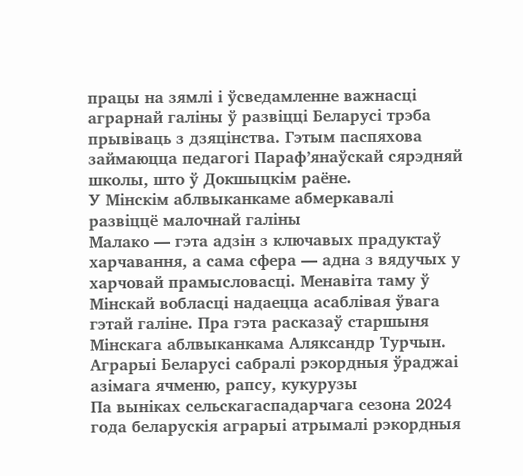працы на зямлі і ўсведамленне важнасці аграрнай галіны ў развіцці Беларусі трэба прывіваць з дзяцінства. Гэтым паспяхова займаюцца педагогі Параф’янаўскай сярэдняй школы, што ў Докшыцкім раёне.
У Мінскім аблвыканкаме абмеркавалі развіццё малочнай галіны
Малако — гэта адзін з ключавых прадуктаў харчавання, а сама сфера — адна з вядучых у харчовай прамысловасці. Менавіта таму ў Мінскай вобласці надаецца асаблівая ўвага гэтай галіне. Пра гэта расказаў старшыня Мінскага аблвыканкама Аляксандр Турчын.
Аграрыі Беларусі сабралі рэкордныя ўраджаі азімага ячменю, рапсу, кукурузы
Па выніках сельскагаспадарчага сезона 2024 года беларускія аграрыі атрымалі рэкордныя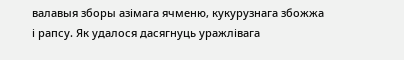валавыя зборы азімага ячменю, кукурузнага збожжа і рапсу. Як удалося дасягнуць уражлівага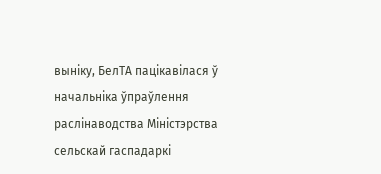выніку, БелТА пацікавілася ў начальніка ўпраўлення раслінаводства Міністэрства сельскай гаспадаркі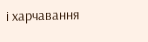і харчавання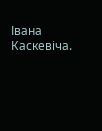Івана Каскевіча.